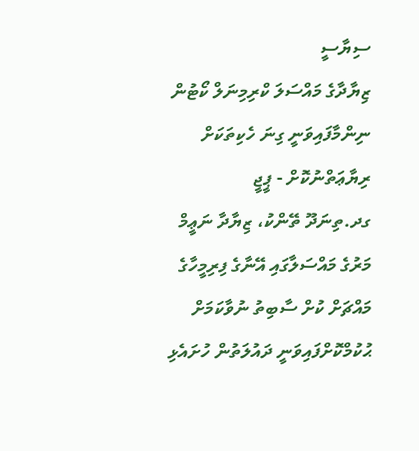ސިޔާސީ
ޒިޔާދާގެ މައްސަލަ ކްރިމިނަލް ކޯޓުން ނިންމާފައިވަނީ ގިނަ ހެކިތަކަށް ރިޔާޢަތްނުކޮށް - ޕީޖީ
ގދ.ތިނަދޫ ތޭންކު، ޒިޔާދާ ނަޢީމް މަރުގެ މައްސަލާގައި އޭނާގެ ފިރިމީހާގެ މައްޗަށް ކުށް ސާބިތު ނުވާކަމަށް ޙުކުމްކޮށްފައިވަނީ ދައުލަތުން ހުށައެޅި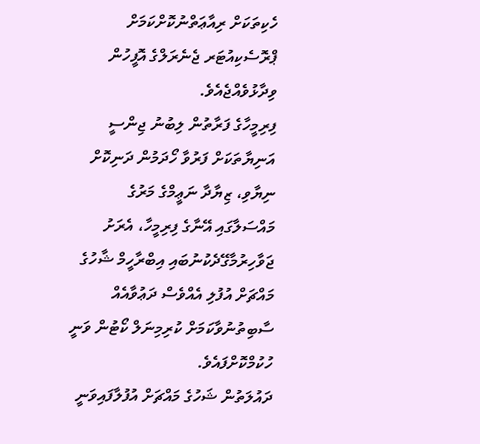ހެކިތަކަށް ރިއާޢަތްނުކޮށްކަމަށް ޕްރޮސެކިއުޓަރ ޖެނެރަލްގެ އޮފީހުން ވިދާޅުވެއްޖެއެވެ.
ފިރިމީހާގެ ފަރާތުން ލިބުނު ޖިންސީ އަނިޔާތަކަށް ފަރުވާ ހޯދަމުން ދަނިކޮށް ނިޔާވި، ޒިޔާދާ ނަޢީމްގެ މަރުގެ މައްސަލާގައި އޭނާގެ ފިރިމީހާ، އެރަށު ޖަވާހިރުމާގޭދެކުނުބައި އިބްރާހީމް ޝާހުގެ މައްޗަށް އުފުލި އެއްވެސް ދަޢުވާއެއް ސާބިތުނުވާކަމަށް ކުރިމިނަލް ކޯޓުން ވަނީ ހުކުމްކޮށްފައެވެ.
ދައުލަތުން ޝަހުގެ މައްޗަށް އުފުލާފައިވަނީ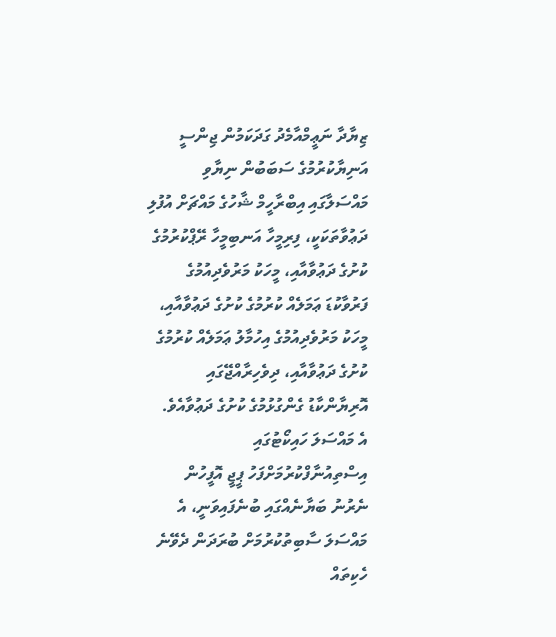ޒިޔާދާ ނަޢީމްއާމެދު ގަދަކަމުން ޖިންސީ އަނިޔާކުރުމުގެ ސަބަބުން ނިޔާވި މައްސަލާގައި އިބްރާހީމް ޝާހުގެ މައްޗަށް އުފުލި ދަޢުވާތަކަކީ، ފިރިމީހާ އަނބިމީހާ ރޭޕްކުރުމުގެ ކުށުގެ ދަޢުވާއާއި، މީހަކު މަރުވެދިއުމުގެ ފަރުވާކުޑަ ޢަމަލެއް ކުރުމުގެ ކުށުގެ ދަޢުވާއާއި، މީހަކު މަރުވެދިއުމުގެ އިހުމާލު ޢަމަލެއް ކުރުމުގެ ކުށުގެ ދަޢުވާއާއި، ދިވެހިރާއްޖޭގައި އޮރިޔާންކާޑު ގެންގުޅުމުގެ ކުށުގެ ދަޢުވާއެވެ.
އެ މައްސަލަ ހައިކޯޓުގައި އިސްތިއުނާފްކުރުމަށްފަހު ޕީޖީ އޮފީހުން ނެރުނު ބަޔާނެއްގައި ބުނެފައިވަނީ، އެ މައްސަލަ ސާބިތުކުރުމަށް ބުރަދަން ދެވޭނެ ހެކިތައް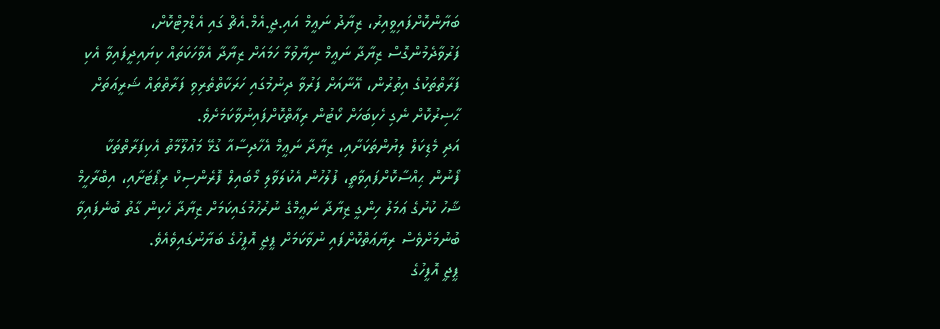ބަޔާންކޮށްފައިވީއިރު، ޒިޔާދު ނަޢީމް އައި.ޖީ.އެމް.އެޗް ގައި އެޑްމިޓްކޮށް، ފަރުވާދެމުންގޮސް ޒިޔާދާ ނަޢީމް ނިޔާވުމާ ހަމައަށް ޒިޔާދާ އެވާހަކަތައް ކިޔައިދީފައިވާ އެކި ފަރާތްތަކުގެ އިތުރުން، އޭނާއަށް ފަރުވާ ދިނުމުގައި ހަރަކާތްތެރިވި ފަރާތްތައް ޝަރީޢަތަށް ޙާޟިރުކޮށް ނެގި ހެކިބަހަށް ކޯޓުން ރިޢާތްކޮށްފައިނުވާކަމަށެވެ.
އަދި މެޑިކަލް ލިޔުންތަކަށާއި، ޒިޔާދާ ނަޢީމް އެހާދިސާއާ ގުޅޭ މަޢުލޫމާތު އެކިފަރާތްތަކާ ފޯނުން ޙިއްސާކޮށްފައިވާތީ، ފުލުހުން އެކުލަވާލި މޯބައިލް ފޮރެންސިކް ރިޕޯޓަށާއި، އިބްރާހީމް ޝާހު ކުށުގެ ޢަމަލު ހިންގީ ޒިޔާދާ ނަޢީމްގެ ނުރުހުމުގައިކަމަށް ޒިޔާދާ ހެކިން ގާތު ބުނެފައިވާ ބުނުމަށްވެސް ރިޔާޢަތްކޮށްފައި ނުވާކަމަށް ޕީޖީ އޮފީހުގެ ބަޔާނުގައިވެއެވެ.
ޕީޖީ އޮފީހުގެ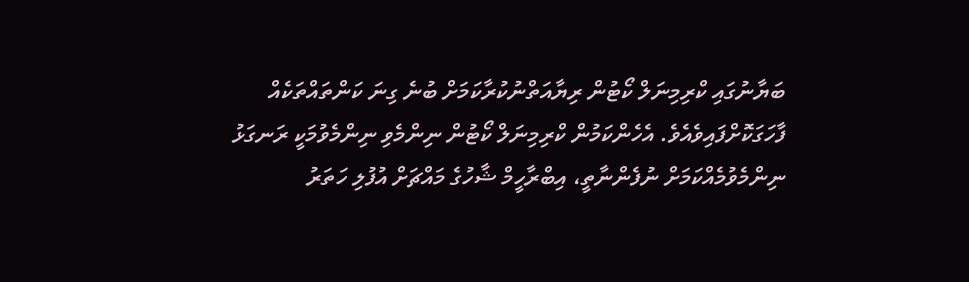ބަޔާނުގައި ކްރިމިނަލް ކޯޓުން ރިޔާއަތްނުކުރާކަމަށް ބުނެ ގިނަ ކަންތައްތަކެއް ފާހަގަކޮށްފައިވެއެވެ. އެހެންކަމުން ކްރިމިނަލް ކޯޓުން ނިންމެވި ނިންމެވުމަކީ ރަނގަޅު ނިންމެވުމެއްކަމަށް ނުފެންނާތީ، އިބްރާހީމް ޝާހުގެ މައްޗަށް އުފުލި ހަތަރު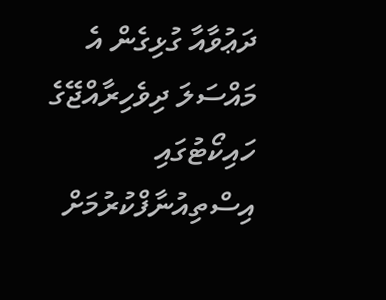ދަޢުވާއާ ގުޅިގެން އެ މައްސަލަ ދިވެހިރާއްޖޭގެ ހައިކޯޓުގައި އިސްތިއުނާފްކުރުމަށް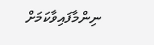ނިންމާފައިވާކަމަށް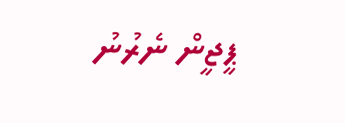ޕީޖީން ނެރުނު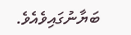ބަޔާނުގައިވެއެވެ.